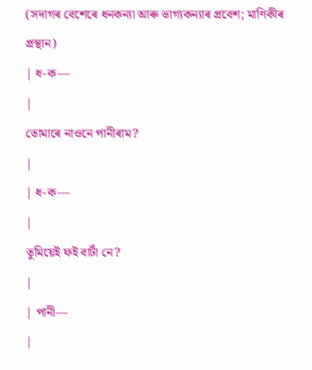(সদাগৰ বেশেৰে ধনকন্যা আৰু ভাগ্যকন্যাৰ প্ৰবেশ; মাণিকীৰ প্ৰস্থান)
| ধ-ক—
|
তোমাৰে নাওনে পানীৰাম?
|
| ধ-ক—
|
তুমিয়েই ফই বাটাঁ নে?
|
| পানী—
|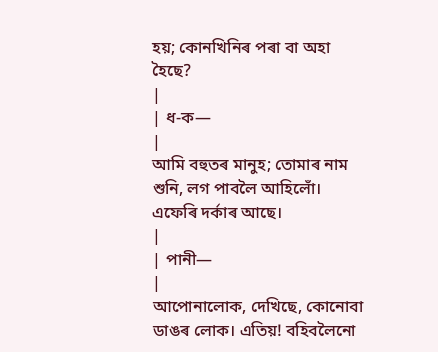হয়; কোনখিনিৰ পৰা বা অহা হৈছে?
|
| ধ-ক—
|
আমি বহুতৰ মানুহ; তোমাৰ নাম শুনি, লগ পাবলৈ আহিলোঁ। এফেৰি দৰ্কাৰ আছে।
|
| পানী—
|
আপোনালোক, দেখিছে, কোনোবা ডাঙৰ লোক। এতিয়! বহিবলৈনো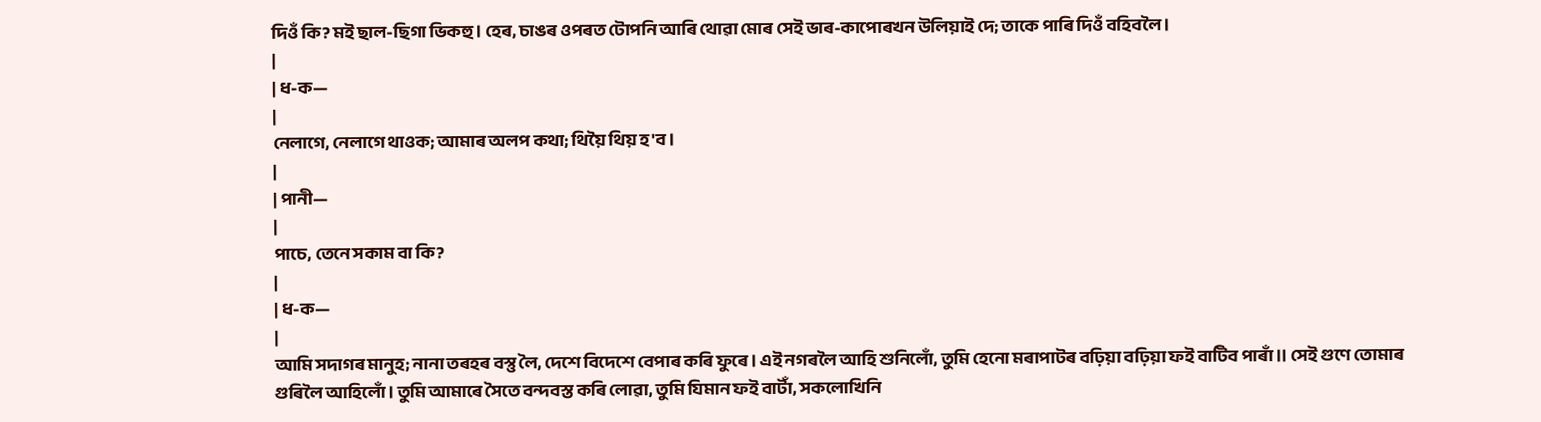দিওঁ কি? মই ছাল-ছিগা ভিকহু। হেৰ, চাঙৰ ওপৰত টোপনি আৰি থোৱা মোৰ সেই ভাৰ-কাপোৰখন উলিয়াই দে; তাকে পাৰি দিওঁ বহিবলৈ।
|
| ধ-ক—
|
নেলাগে, নেলাগে থাওক; আমাৰ অলপ কথা; থিয়ৈ থিয় হ'ব।
|
| পানী—
|
পাচে, তেনে সকাম বা কি?
|
| ধ-ক—
|
আমি সদাগৰ মানুহ; নানা তৰহৰ বস্তু লৈ, দেশে বিদেশে বেপাৰ কৰি ফুৰে। এই নগৰলৈ আহি শুনিলোঁ, তুমি হেনো মৰাপাটৰ বঢ়িয়া বঢ়িয়া ফই বাটিব পাৰাঁ॥ সেই গুণে তোমাৰ গুৰিলৈ আহিলোঁ। তুমি আমাৰে সৈতে বন্দবস্ত কৰি লোৱা, তুমি যিমান ফই বাটাঁ, সকলোখিনি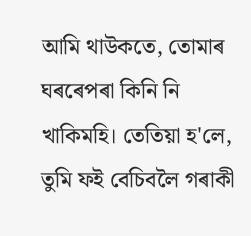আমি থাউকতে, তোমাৰ ঘৰৰেপৰা কিনি নি খাকিমহি। তেতিয়া হ'লে, তুমি ফই বেচিবলৈ গৰাকী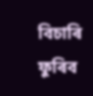বিচাৰি ফুৰিব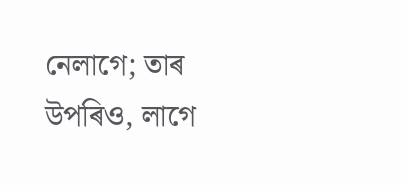নেলাগে; তাৰ উপৰিও, লাগে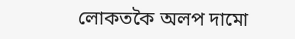লোকতকৈ অলপ দামো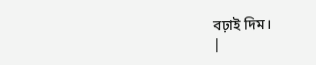বঢ়াই দিম।
|